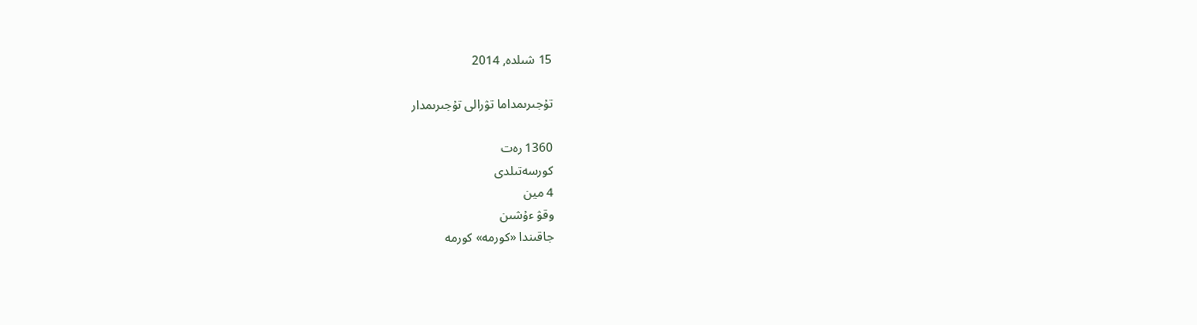15 شىلدە, 2014

تۇجىرىمداما تۋرالى تۇجىرىمدار

1360 رەت
كورسەتىلدى
4 مين
وقۋ ءۇشىن
جاقىندا «كورمە» كورمە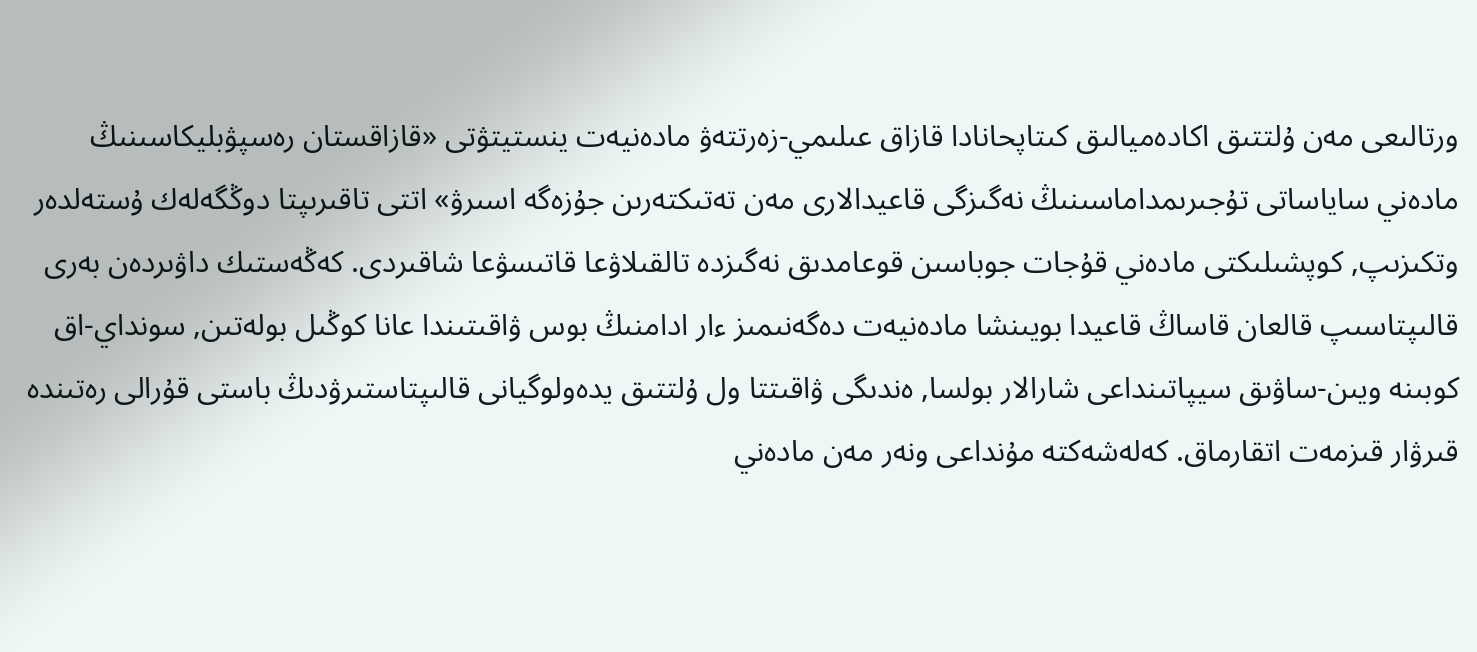ورتالىعى مەن ۇلتتىق اكادەميالىق كىتاپحانادا قازاق عىلىمي-زەرتتەۋ مادەنيەت ينستيتۋتى «قازاقستان رەسپۋبليكاسىنىڭ مادەني ساياساتى تۇجىرىمداماسىنىڭ نەگىزگى قاعيدالارى مەن تەتىكتەرىن جۇزەگە اسىرۋ» اتتى تاقىرىپتا دوڭگەلەك ۇستەلدەر وتكىزىپ, كوپشىلىكتى مادەني قۇجات جوباسىن قوعامدىق نەگىزدە تالقىلاۋعا قاتىسۋعا شاقىردى. كەڭەستىك داۋىردەن بەرى قالىپتاسىپ قالعان قاساڭ قاعيدا بويىنشا مادەنيەت دەگەنىمىز ءار ادامنىڭ بوس ۋاقىتىندا عانا كوڭىل بولەتىن, سونداي-اق كوبىنە ويىن-ساۋىق سيپاتىنداعى شارالار بولسا, ەندىگى ۋاقىتتا ول ۇلتتىق يدەولوگيانى قالىپتاستىرۋدىڭ باستى قۇرالى رەتىندە قىرۋار قىزمەت اتقارماق. كەلەشەكتە مۇنداعى ونەر مەن مادەني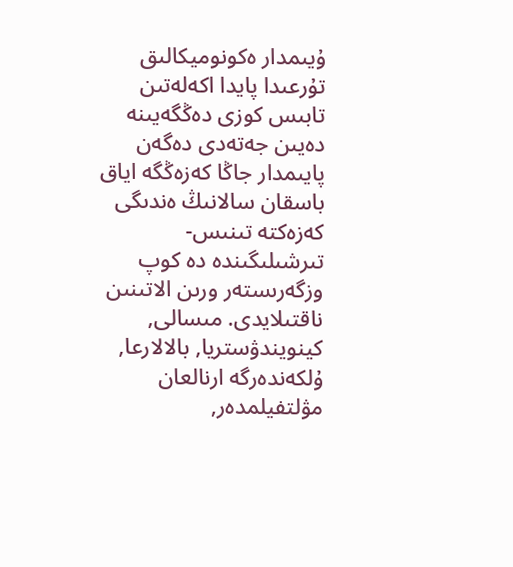ۇيىمدار ەكونوميكالىق تۇرعىدا پايدا اكەلەتىن تابىس كوزى دەڭگەيىنە دەيىن جەتەدى دەگەن پايىمدار جاڭا كەزەڭگە اياق باسقان سالانىڭ ەندىگى كەزەكتە تىنىس-تىرشىلىگىندە دە كوپ وزگەرىستەر ورىن الاتىنىن ناقتىلايدى. مىسالى, كينويندۋستريا, بالالارعا, ۇلكەندەرگە ارنالعان مۋلتفيلمدەر,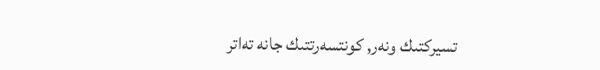تسيركتىك ونەر, كونتسەرتتىك جانە تەاتر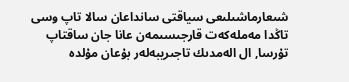شىعارماشىلىعى سياقتى سانداعان سالا تاپ وسى تاڭدا مەملەكەت قارجىسىمەن عانا جان ساقتاپ تۇرسا, ال الەمدىك تاجىريبەلەر بۇعان مۇلدە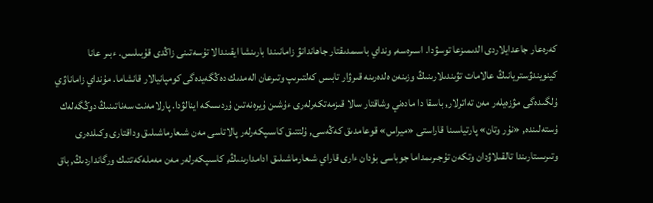كەرەعار جاعدايلاردى الدىمىزعا توسۋدا. اسىرەسە, ونداي باسىمدىقتار جاھاندانۋ زامانىندا بارىنشا ايقىندالا تۇسەتىنى زاڭدى قۇبىلىس. ءبىر عانا كينويندۋستريانىڭ عالامات تۋىندىلارىنىڭ وزىنەن ەلدەرىنە قىرۋار تابىس كەلتىرىپ وتىرعان الەمدىك دەڭگەيدەگى كومپانيالار قانشاما. مۇنداي زاماناۋي ۇلگىدەگى مۋزەيلەر مەن تەاترلار, باسقا دا مادەني وشاقتار سالا قىزمەتكەرلەرى ءۇشىن ۇيرەنەتىن ۇردىسكە اينالۋدا. پارلامەنت سەناتىنىڭ دوڭگەلەك ۇستەلىندە, «نۇر وتان» پارتياسىنا قاراستى «ميراس» قوعامدىق كەڭەسى, ۇلتتىق كاسىپكەرلەر پالاتاسى مەن شىعارماشىلىق وداقتارى وكىلدەرى وتىرىستارىندا تالقىلاۋدان وتكەن تۇجىرىمداما جوباسى بۇدان ءارى قاراي شىعارماشىلىق ادامدارىنىڭ, كاسىپكەرلەر مەن مەملەكەتتىك ورگانداردىڭ, باق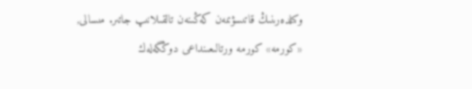وكىلدەرىنىڭ قاتىسۋىمەن كەڭىنەن تالقىلانىپ جاتىر. مىسالى, «كورمە» كورمە ورتالىعىنداعى دوڭگەلەك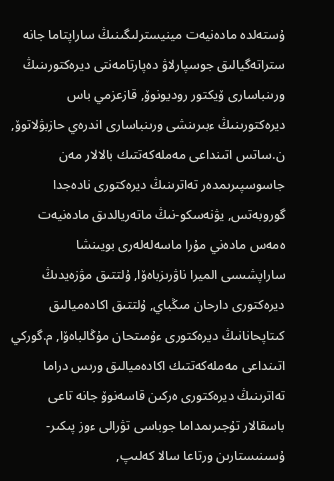ۇستەلدە مادەنيەت مينيسترلىگىنىڭ ساراپتاما جانە ستراتەگيالىق جوسپارلاۋ دەپارتامەنتى ديرەكتورىنىڭ ورىنباسارى ۆيكتور روديونوۆ, قازعزمي باس ديرەكتورىنىڭ ءبىرىنشى ورىنباسارى اندرەي حازبۋلاتوۆ, ن.ساتس اتىنداعى مەملەكەتتىك بالالار مەن جاسوسپىرىمدەر تەاترىنىڭ ديرەكتورى نادەجدا گوروبەتس, يۋنەسكو-نىڭ ماتەريالدىق مادەنيەت ەمەس مادەني مۇرا ماسەلەلەرى بويىنشا ساراپشىسى الميرا ناۋرىزباەۆا, ۇلتتىق مۋزەيدىڭ ديرەكتورى دارحان مىڭباي, ۇلتتىق اكادەميالىق كىتاپحانانىڭ ديرەكتورى ءۇمىتحان مۇڭالباەۆا, م.گوركي اتىنداعى مەملەكەتتىك اكادەميالىق ورىس دراما تەاترىنىڭ ديرەكتورى ەركىن قاسەنوۆ جانە تاعى باسقالار تۇجىرىمداما جوباسى تۋرالى ءوز پىكىر-ۇسىنىستارىن ورتاعا سالا كەلىپ,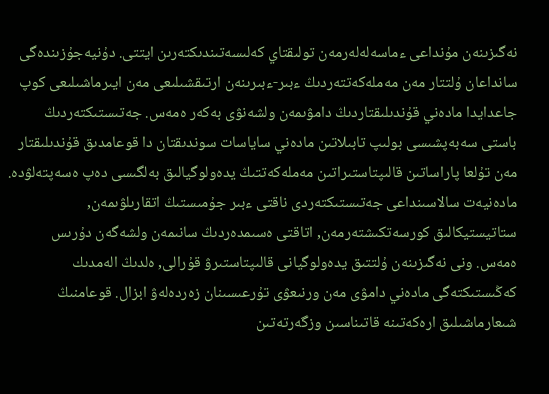نەگىزىنەن مۇنداعى ءماسەلەلەرمەن تولىقتاي كەلىسەتىندىكتەرىن ايتتى. دۇنيەجۇزىندەگى سانداعان ۇلتتار مەن مەملەكەتتەردىڭ ءبىر-ءبىرىنەن ارتىقشىلىعى مەن ايىرماشىلىعى كوپ جاعدايدا مادەني قۇندىلىقتاردىڭ دامۋىمەن ولشەنۋى بەكەر ەمەس. جەتىستىكتەردىڭ باستى سەبەپشىسى بولىپ تابىلاتىن مادەني ساياسات سوندىقتان دا قوعامدىق قۇندىلىقتار مەن تۇلعا پاراساتىن قالىپتاستىراتىن مەملەكەتتىڭ يدەولوگيالىق بەلگىسى دەپ ەسەپتەلۋدە. مادەنيەت سالاسىنداعى جەتىستىكتەردى ناقتى ءبىر جۇمىستىڭ اتقارىلۋىمەن, ستاتيستيكالىق كورسەتكىشتەرمەن, اتاقتى ەسىمدەردىڭ سانىمەن ولشەگەن دۇرىس ەمەس. ونى نەگىزىنەن ۇلتتىق يدەولوگيانى قالىپتاستىرۋ قۇرالى, ەلدىڭ الەمدىك كەڭىستىكتەگى مادەني دامۋى مەن ورنىعۋى تۇرعىسىنان زەردەلەۋ ابزال. قوعامنىڭ شىعارماشىلىق ارەكەتىنە قاتىناسىن وزگەرتەتىن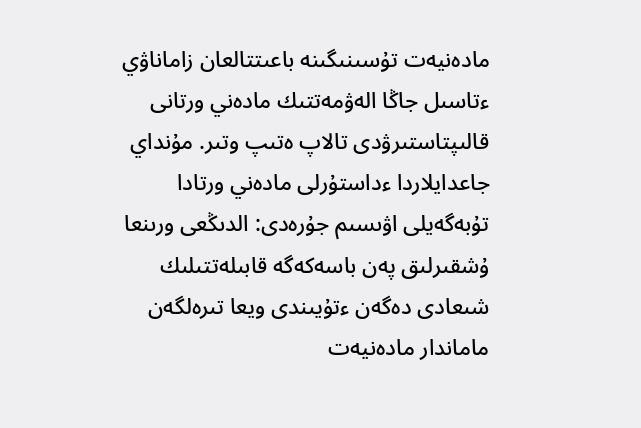مادەنيەت تۇسىنىگىنە باعىتتالعان زاماناۋي ءتاسىل جاڭا الەۋمەتتىك مادەني ورتانى قالىپتاستىرۋدى تالاپ ەتىپ وتىر. مۇنداي جاعدايلاردا ءداستۇرلى مادەني ورتادا تۇبەگەيلى اۋىسىم جۇرەدى: الدىڭعى ورىنعا ۇشقىرلىق پەن باسەكەگە قابىلەتتىلىك شىعادى دەگەن ءتۇيىندى ويعا تىرەلگەن ماماندار مادەنيەت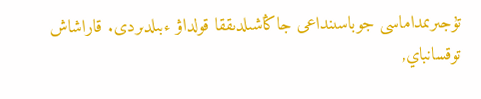تۇجىرىمداماسى جوباسىنداعى جاڭاشىلدىققا قولداۋ ءبىلدىردى. قاراشاش توقسانباي,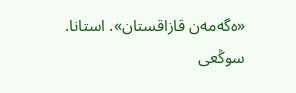«ەگەمەن قازاقستان». استانا.
سوڭعى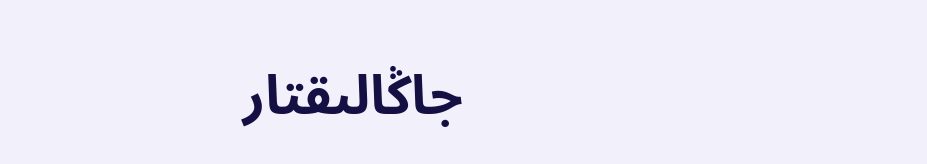جاڭالىقتار